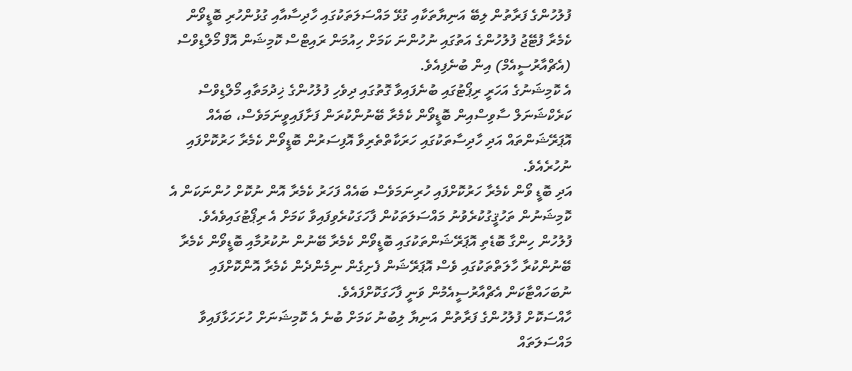ފުލުހުންގެ ފަރާތުން ލިބޭ އަނިޔާތަކާއި ގުޅޭ މައްސަލަތަކުގައި ހާދިސާއާއި ގުޅުންހުރި ބޮޑީވޯން ކެމެރާ ފުޓޭޖު ފުލުހުންގެ އަތުގައި ނުހުންނަ ކަމަށް ހިއުމަން ރައިޓްސް ކޮމިޝަން އޮފް މޯލްޑިވްސް (އެޗްއާރުސީއެމް) އިން ބުނެފިއެވެ.
އެ ކޮމިޝަނުގެ އަހަރީ ރިޕޯޓުގައި ބުނެފައިވާ ގޮތުގައި ދިވެހި ފުލުހުންގެ ޚިދުމަތާއި މޯލްޑިވްސް ކަރެކްޝަނަލް ސާވިސްއިން ބޮޑީވޯން ކެމެރާ ބޭނުންކުރަން ފަށާފައިވީނަމަވެސް، ބައެއް އޮޕަރޭޝަންތައް އަދި ހާދިސާތަކުގައި ހަރަކާތްތެރިވާ އޮފިސަރުން ބޮޑީވޯން ކެމެރާ ހަރުކޮށްފައި ނުހުރެއެވެ.
އަދި ބޮޑީ ވޯން ކެމެރާ ހަރުކޮށްފައި ހުރިނަމަވެސް ބައެއް ފަހަރު ކެމެރާ އޮން ނުކޮށް ހުންނަކަން އެ ކޮމިޝަނުން ތަހުޤީގުކުރެވުނު މައްސަލަތަކުން ފާހަގަކުރެވިފައިވާ ކަމަށް އެ ރިޕޯޓުގައިވެއެވެ.
ފުލުހުން ހިންގާ ބޮޑެތި އޮޕަރޭޝަންތަކުގައި ބޮޑީވޯން ކެމެރާ ބޭނުން ނުކުރުމާއި ބޮޑީވޯން ކެމެރާ ބޭނުންކުރާ ހާލަތްތަކުގައި ވެސް އޮޕަރޭޝަން ފެށިގެން ނިމެންދެން ކެމެރާ އޮންކޮށްފައި ނުބަހައްޓާކަން އެޗްއާރުސީއެމުން ވަނީ ފާހަގަކޮށްފައެވެ.
ހާއްސަކޮށް ފުލުހުންގެ ފަރާތުން އަނިޔާ ލިބުނު ކަމަށް ބުނެ އެ ކޮމިޝަނަށް ހުށަހަޅާފައިވާ މައްސަލަތައް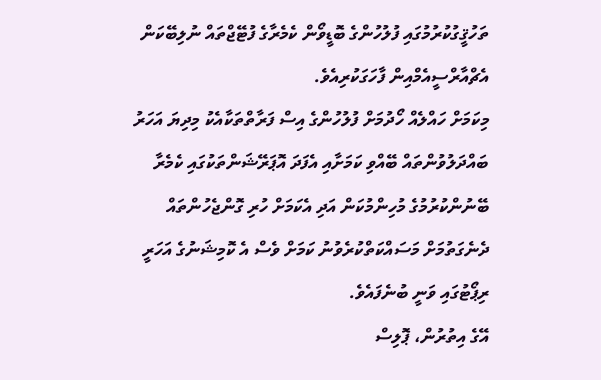ތަހުޤީގުކުރުމުގައި ފުލުހުންގެ ބޮޑީވޯން ކެމެރާގެ ފުޓޭޖްތައް ނުލިބޭކަން އެޗްއާރްސީއެމްއިން ފާހަގަކުރިއެވެ.
މިކަމަށް ހައްލެއް ހޯދުމަށް ފުލުހުންގެ އިސް ފަރާތްތަކާއެކު މިދިޔަ އަހަރު ބައްދަލުވުންތައް ބޭއްވި ކަމަށާއި އެފަދަ އޮޕަރޭޝަންތަކުގައި ކެމެރާ ބޭނުންކުރުމުގެ މުހިންމުކަން އަދި އެކަމަށް ހުރި ގޮންޖެހުންތައް ދެނެގަތުމަށް މަސައްކަތްކުރެވުނު ކަމަށް ވެސް އެ ކޮމިޝަނުގެ އަހަރީ ރިޕޯޓުގައި ވަނީ ބުނެފައެވެ.
އޭގެ އިތުރުން، ޕޮލިސް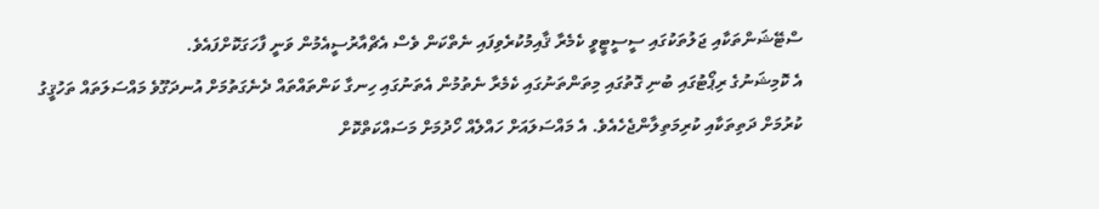ސްޓޭޝަންތަކާއި ޖަލުތަކުގައި ސީސީޓީވީ ކެމެރާ ޤާއިމުކުރެވިފައި ނެތްކަން ވެސް އެޗްއާރުސީއެމުން ވަނީ ފާހަގަކޮށްފައެވެ.
އެ ކޮމިޝަނުގެ ރިޕޯޓުގައި ބުނި ގޮތުގައި މިތަންތަނުގައި ކެމެރާ ނެތުމުން އެތަނުގައި ހިނގާ ކަންތައްތައް ދެނެގަތުމަށް އުނދަގޫވެ މައްސަލަތައް ތަހުޤީގު ކުރުމަށް ދަތިތަކާއި ކުރިމަތިލާންޖެހެއެވެ. އެ މައްސަލައަށް ހައްލެއް ހޯދުމަށް މަސައްކަތްކޮށް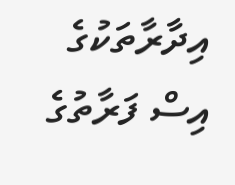އިދާރާތަކުގެ އިސް ފަރާތުގެ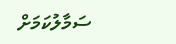ސަމާލުކަމަށް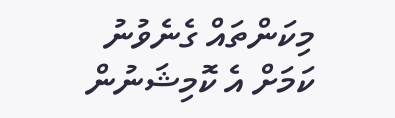މިކަންތައް ގެނެވުނު ކަމަށް އެ ކޮމިޝަނުން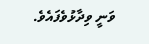ވަނީ ވިދާޅުވެފައެވެ.